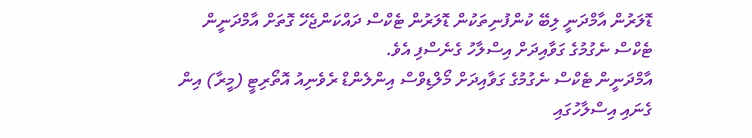ޑޮލަރުން އާމްދަނީ ލިބޭ ކުންފުނިތަކުން ޑޮލަރުން ޓެކްސް ދައްކަންޖެހޭ ގޮތަށް އާމްދަނީން ޓެކްސް ނެގުމުގެ ގަވާއިދަށް އިސްލާހު ގެނެސްފި އެވެ.
އާމްދަނީން ޓެކްސް ނެގުމުގެ ގަވާއިދަށް މޯލްޑިވްސް އިންލެންޑް ރެވެނިއު އޮތޯރިޓީ (މީރާ) އިން ގެނައި އިސްލާހުގައި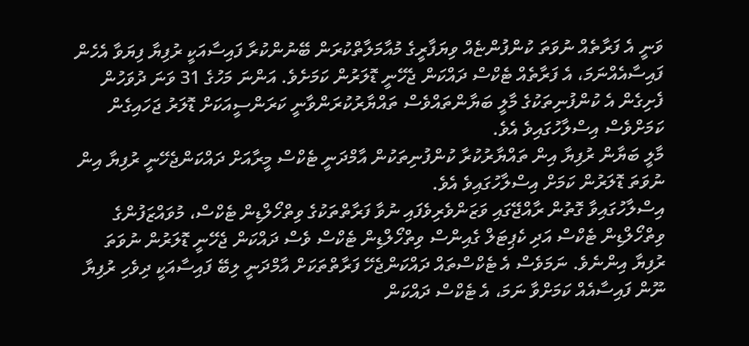ވަނީ އެ ފަރާތެއް ނުވަތަ ކުންފުންޏެއް ވިޔަފާރީގެ މުއާމަލާތްކުރަން ބޭނުންކުރާ ފައިސާއަކީ ރުފިޔާ ފިޔަވާ އެހެން ފައިސާއެއްނަމަ، އެ ފަރާތެއް ޓެކްސް ދައްކަން ޖެހޭނީ ޑޮލަރުން ކަމަށެވެ. އަންނަ މަހުގެ 31 ވަނަ ދުވަހުން ފެށިގެން އެ ކުންފުނިތަކުގެ މާލީ ބަޔާންތައްވެސް ތައްޔާރުކުރަންވާނީ ކަރަންސީއަކަށް ޑޮލަރު ޖަހައިގެން ކަމަށްވެސް އިސްލާހުގައިވެ އެވެ.
މާލީ ބަޔާން ރުފިޔާ އިން ތައްޔާރުކުރާ ކުންފުނިތަކުން އާމްދަނީ ޓެކްސް މީރާއަށް ދައްކަންޖެހޭނީ ރުފިޔާ އިން ނުވަތަ ޑޮލަރުން ކަމަށް އިސްލާހުގައިވެ އެވެ.
އިސްލާހުގައިވާ ގޮތުން ރާއްޖޭގައި ވަޒަންވެރިވެފައި ނުވާ ފަރާތްތަކުގެ ވިތްހޯލްޑިން ޓެކްސް، މުވައްޒަފުންގެ ވިތްހޯލްޑިން ޓެކްސް އަދި ކެޕިޓަލް ގެއިންސް ވިތްހޯލްޑިން ޓެކްސް ވެސް ދައްކަން ޖެހޭނީ ޑޮލަރުން ނުވަތަ ރުފިޔާ އިންނެވެ. ނަމަވެސް އެ ޓެކްސްތައް ދައްކަންޖެހޭ ފަރާތްތަކަށް އާމްދަނީ ލިބޭ ފައިސާއަކީ ދިވެހި ރުފިޔާ ނޫން ފައިސާއެއް ކަމަށްވާ ނަމަ، އެ ޓެކްސް ދައްކަން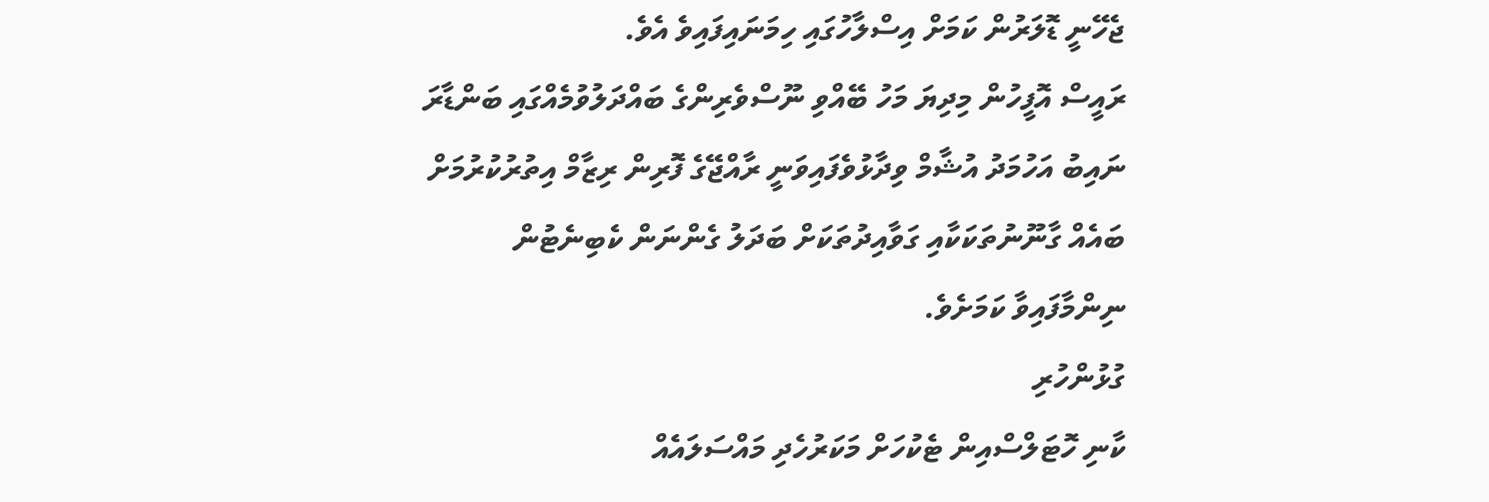ޖެހޭނީ ޑޮލަރުން ކަމަށް އިސްލާހުގައި ހިމަނައިފައިވެ އެވެ.
ރައީސް އޮފީހުން މިދިޔަ މަހު ބޭއްވި ނޫސްވެރިންގެ ބައްދަލުވުމެއްގައި ބަންޑާރަ ނައިބު އަހުމަދު އުޝާމް ވިދާޅުވެފައިވަނީ ރާއްޖޭގެ ފޮރިން ރިޒާމް އިތުރުކުރުމަށް ބައެއް ގާނޫނުތަކަކާއި ގަވާއިދުތަކަށް ބަދަލު ގެންނަން ކެބިނެޓުން ނިންމާފައިވާ ކަމަށެވެ.
ގުޅުންހުރި
ކާނި ހޮޓަލްސްއިން ޓެކުހަށް މަކަރުހެދި މައްސަލައެއް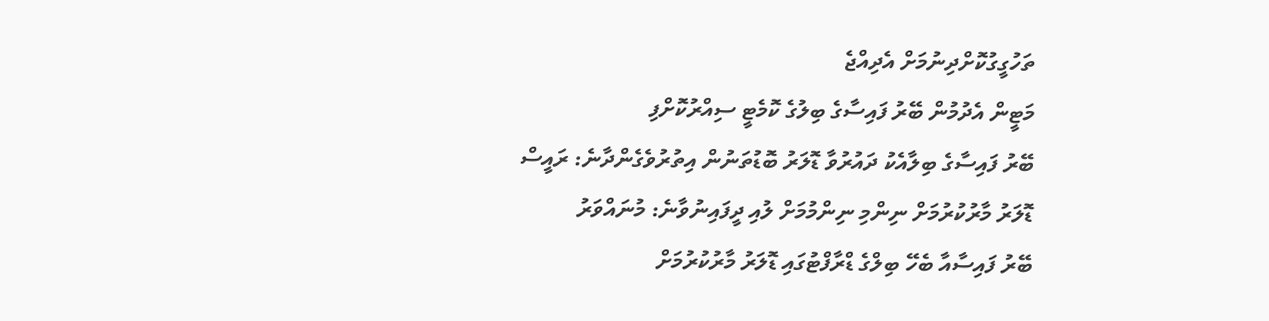ތަހުގީގުކޮށްދިނުމަށް އެދިއްޖެ
މަޓީން އެދުމުން ބޭރު ފައިސާގެ ބިލުގެ ކޮމެޓީ ސިއްރުކޮށްފި
ބޭރު ފައިސާގެ ބިލާއެކު ދައުރުވާ ޑޮލަރު ބޮޑުތަނުން އިތުރުވެގެންދާނެ: ރައީސް
ޑޮލަރު މާރުކުރުމަށް ނިންމި ނިންމުމަށް ލުއި ދީފައިނުވާނެ: މުނައްވަރު
ބޭރު ފައިސާއާ ބެހޭ ބިލްގެ ޑްރާފްޓުގައި ޑޮލަރު މާރުކުރުމަށް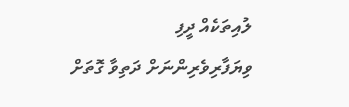ލުއިތަކެއް ދީފި
ވިޔަފާރިވެރިންނަށް ދަތިވާ ގޮތަށް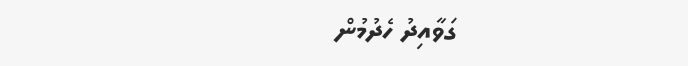ގަވާއިދު ހެދުމުން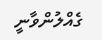ގެއްލުންވާނީ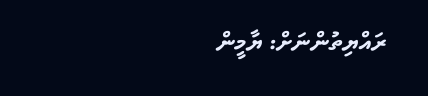ރައްޔިތުންނަށް: ޔާމީން